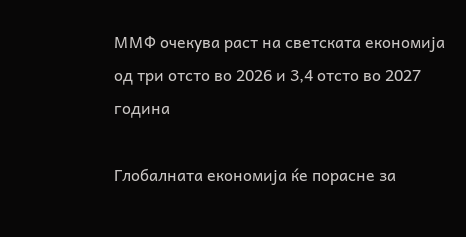ММФ очекува раст на светската економија од три отсто во 2026 и 3,4 отсто во 2027 година

Глобалната економија ќе порасне за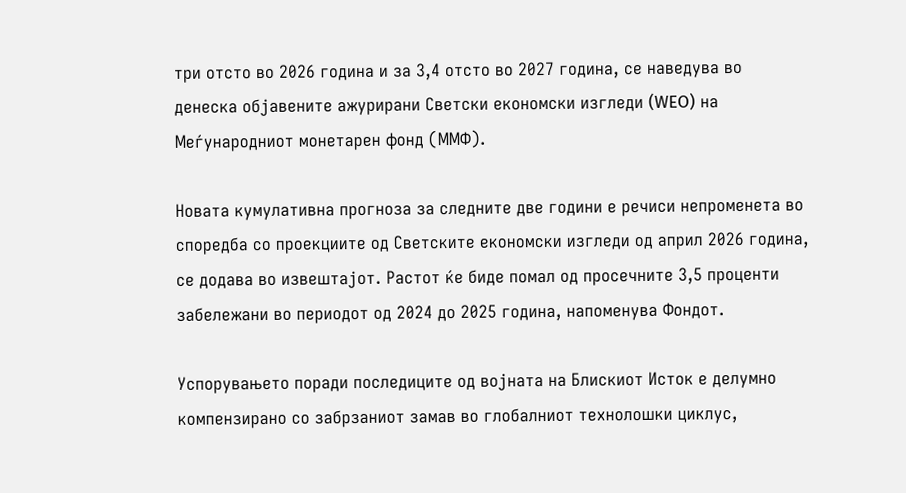три отсто во 2026 година и за 3,4 отсто во 2027 година, се наведува во денеска објавените ажурирани Светски економски изгледи (WEO) на Меѓународниот монетарен фонд (ММФ).

Новата кумулативна прогноза за следните две години е речиси непроменета во споредба со проекциите од Светските економски изгледи од април 2026 година, се додава во извештајот. Растот ќе биде помал од просечните 3,5 проценти забележани во периодот од 2024 до 2025 година, напоменува Фондот.

Успорувањето поради последиците од војната на Блискиот Исток е делумно компензирано со забрзаниот замав во глобалниот технолошки циклус,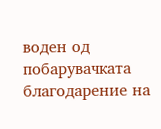воден од побарувачката благодарение на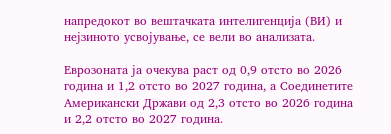напредокот во вештачката интелигенција (ВИ) и нејзиното усвојување, се вели во анализата.

Еврозоната ја очекува раст од 0,9 отсто во 2026 година и 1,2 отсто во 2027 година, а Соединетите Американски Држави од 2,3 отсто во 2026 година и 2,2 отсто во 2027 година.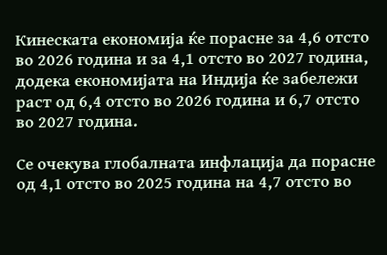Кинеската економија ќе порасне за 4,6 отсто во 2026 година и за 4,1 отсто во 2027 година, додека економијата на Индија ќе забележи раст од 6,4 отсто во 2026 година и 6,7 отсто во 2027 година.

Се очекува глобалната инфлација да порасне од 4,1 отсто во 2025 година на 4,7 отсто во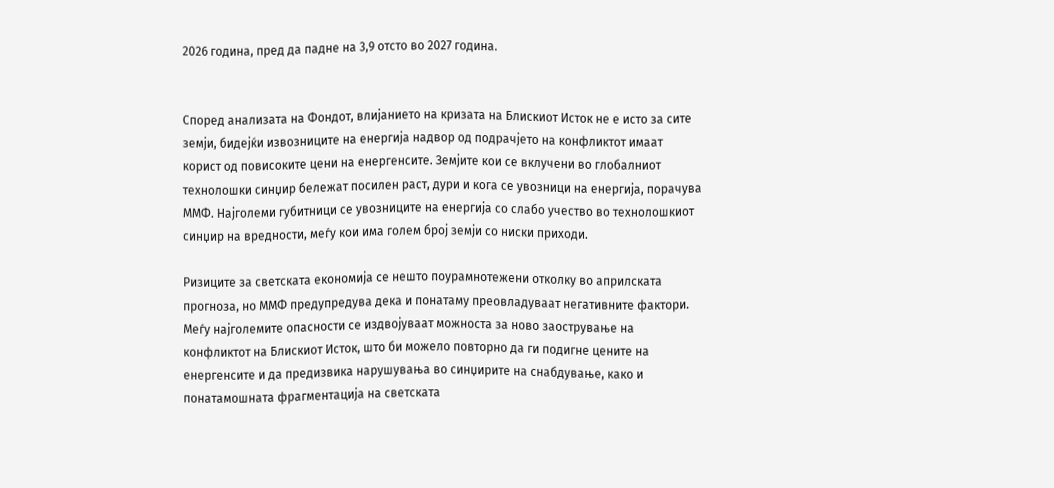2026 година, пред да падне на 3,9 отсто во 2027 година.


Според анализата на Фондот, влијанието на кризата на Блискиот Исток не е исто за сите земји, бидејќи извозниците на енергија надвор од подрачјето на конфликтот имаат корист од повисоките цени на енергенсите. Земјите кои се вклучени во глобалниот технолошки синџир бележат посилен раст, дури и кога се увозници на енергија, порачува ММФ. Најголеми губитници се увозниците на енергија со слабо учество во технолошкиот синџир на вредности, меѓу кои има голем број земји со ниски приходи.

Ризиците за светската економија се нешто поурамнотежени отколку во априлската прогноза, но ММФ предупредува дека и понатаму преовладуваат негативните фактори. Меѓу најголемите опасности се издвојуваат можноста за ново заострување на конфликтот на Блискиот Исток, што би можело повторно да ги подигне цените на енергенсите и да предизвика нарушувања во синџирите на снабдување, како и понатамошната фрагментација на светската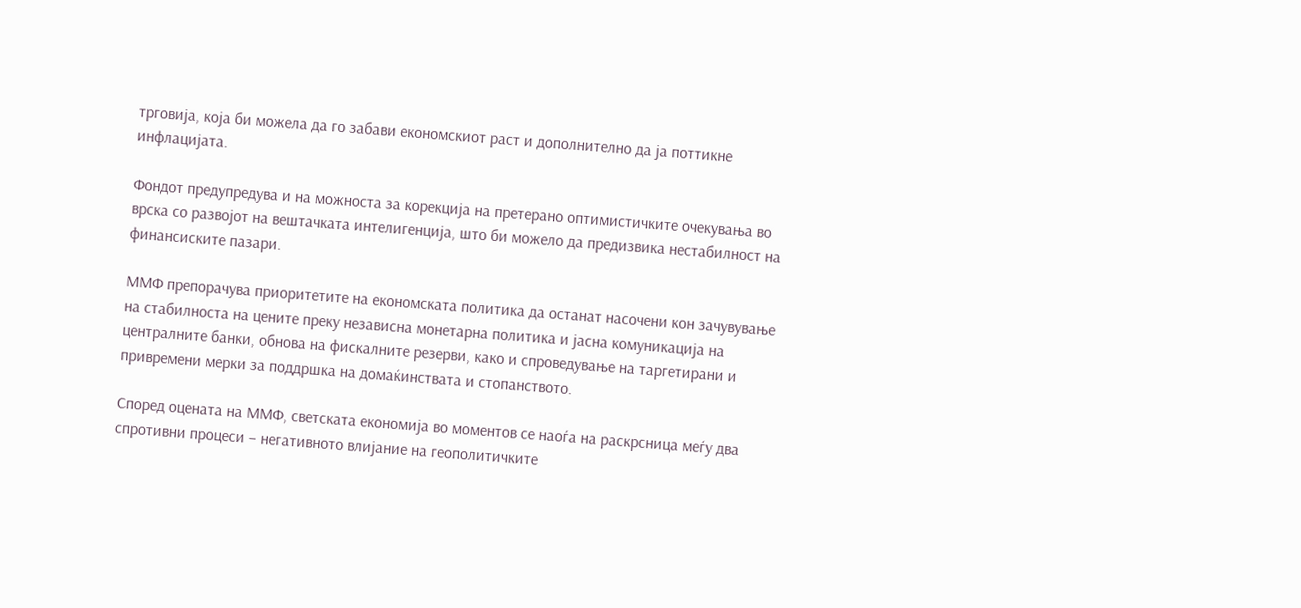трговија, која би можела да го забави економскиот раст и дополнително да ја поттикне инфлацијата.

Фондот предупредува и на можноста за корекција на претерано оптимистичките очекувања во врска со развојот на вештачката интелигенција, што би можело да предизвика нестабилност на финансиските пазари.

ММФ препорачува приоритетите на економската политика да останат насочени кон зачувување на стабилноста на цените преку независна монетарна политика и јасна комуникација на централните банки, обнова на фискалните резерви, како и спроведување на таргетирани и привремени мерки за поддршка на домаќинствата и стопанството.

Според оцената на ММФ, светската економија во моментов се наоѓа на раскрсница меѓу два спротивни процеси – негативното влијание на геополитичките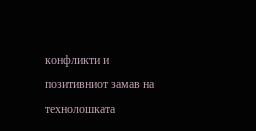конфликти и позитивниот замав на технолошката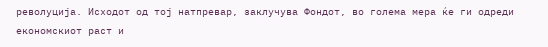револуција. Исходот од тој натпревар, заклучува Фондот, во голема мера ќе ги одреди економскиот раст и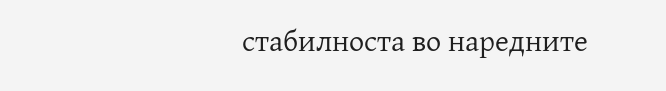стабилноста во наредните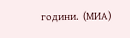години.  (МИА)